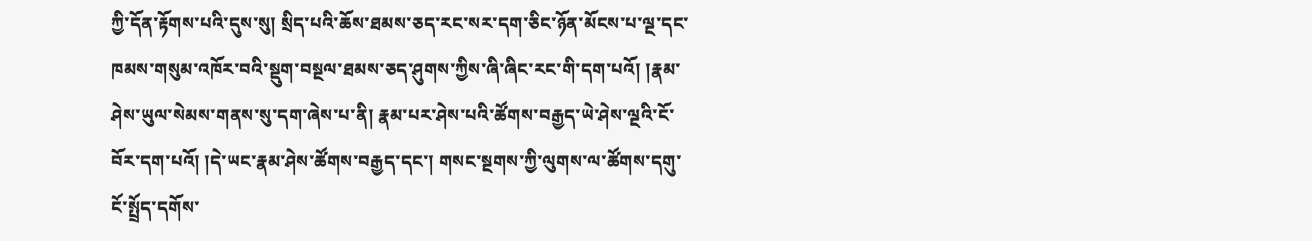ཀྱི་དོན་རྟོགས་པའི་དུས་སུ། སྲིད་པའི་ཆོས་ཐམས་ཅད་རང་སར་དག་ཅིང་ཉོན་མོངས་པ་ལྔ་དང་ཁམས་གསུམ་འཁོར་བའི་སྡུག་བསྔལ་ཐམས་ཅད་ཤུགས་ཀྱིས་ཞི་ཞིང་རང་གི་དག་པའོ། །རྣམ་ཤེས་ཡུལ་སེམས་གནས་སུ་དག་ཞེས་པ་ནི། རྣམ་པར་ཤེས་པའི་ཚོགས་བརྒྱད་ཡེ་ཤེས་ལྔའི་ངོ་བོར་དག་པའོ། །དེ་ཡང་རྣམ་ཤེས་ཚོགས་བརྒྱད་དང་། གསང་སྔགས་ཀྱི་ལུགས་ལ་ཚོགས་དགུ་ངོ་སྤྲོད་དགོས་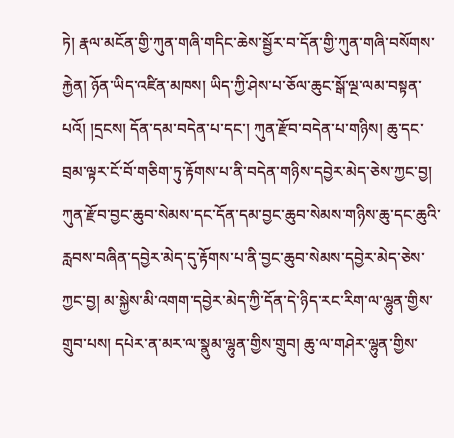ཏེ། རྣལ་མངོན་གྱི་ཀུན་གཞི་གདིང་ཆེས་སྦྱོར་བ་དོན་གྱི་ཀུན་གཞི་བསོགས་རྐྱེན། ཉོན་ཡིད་འཛིན་མཁས། ཡིད་ཀྱི་ཤེས་པ་ཅོལ་ཆུང་སྒོ་ལྔ་ལམ་བསྟན་པའོ། །དྲངས། དོན་དམ་བདེན་པ་དང་། ཀུན་རྫོབ་བདེན་པ་གཉིས། ཆུ་དང་བྲམ་ལྟར་ངོ་བོ་གཅིག་ཏུ་རྟོགས་པ་ནི་བདེན་གཉིས་དབྱེར་མེད་ཅེས་ཀྱང་བྱ། ཀུན་རྫོབ་བྱང་ཆུབ་སེམས་དང་དོན་དམ་བྱང་ཆུབ་སེམས་གཉིས་ཆུ་དང་ཆུའི་རླབས་བཞིན་དབྱེར་མེད་དུ་རྟོགས་པ་ནི་བྱང་ཆུབ་སེམས་དབྱེར་མེད་ཅེས་ཀྱང་བྱ། མ་སྐྱེས་མི་འགག་དབྱེར་མེད་ཀྱི་དོན་དེ་ཉིད་རང་རིག་ལ་ལྷུན་གྱིས་གྲུབ་པས། དཔེར་ན་མར་ལ་སྣུམ་ལྷུན་གྱིས་གྲུབ། ཆུ་ལ་གཤེར་ལྷུན་གྱིས་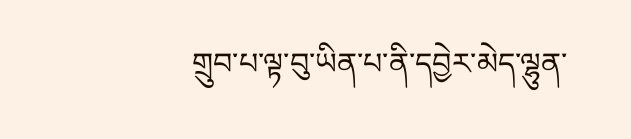གྲུབ་པ་ལྟ་བུ་ཡིན་པ་ནི་དབྱེར་མེད་ལྷུན་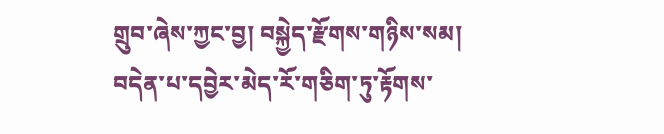གྲུབ་ཞེས་ཀྱང་བྱ། བསྐྱེད་རྫོགས་གཉིས་སམ། བདེན་པ་དབྱེར་མེད་རོ་གཅིག་ཏུ་རྟོགས་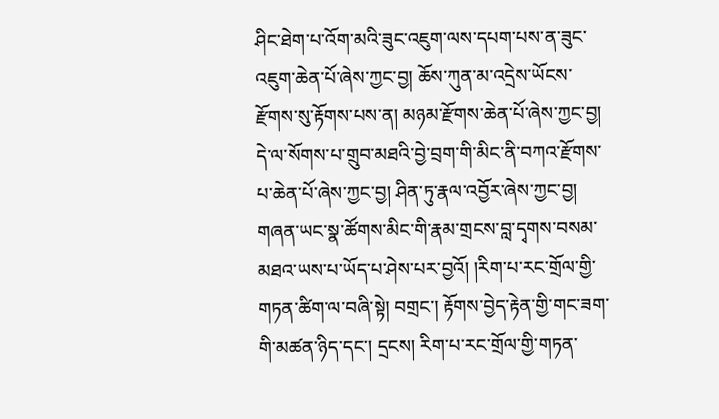ཤིང་ཐེག་པ་འོག་མའི་ཟུང་འཇུག་ལས་དཔག་པས་ན་ཟུང་འཇུག་ཆེན་པོ་ཞེས་ཀྱང་བྱ། ཆོས་ཀུན་མ་འདྲེས་ཡོངས་རྫོགས་སུ་རྟོགས་པས་ན། མཉམ་རྫོགས་ཆེན་པོ་ཞེས་ཀྱང་བྱ། དེ་ལ་སོགས་པ་གྲུབ་མཐའི་བྱེ་བྲག་གི་མིང་ནི་བཀའ་རྫོགས་པ་ཆེན་པོ་ཞེས་ཀྱང་བྱ། ཤིན་ཏུ་རྣལ་འབྱོར་ཞེས་ཀྱང་བྱ། གཞན་ཡང་སྣ་ཚོགས་མིང་གི་རྣམ་གྲངས་བླ་དྭགས་བསམ་མཐའ་ཡས་པ་ཡོད་པ་ཤེས་པར་བྱའོ། །རིག་པ་རང་གྲོལ་གྱི་གཏན་ཚིག་ལ་བཞི་སྟེ། བགྲང་། རྟོགས་བྱེད་རྟེན་གྱི་གང་ཟག་གི་མཚན་ཉིད་དང་། དྲངས། རིག་པ་རང་གྲོལ་གྱི་གཏན་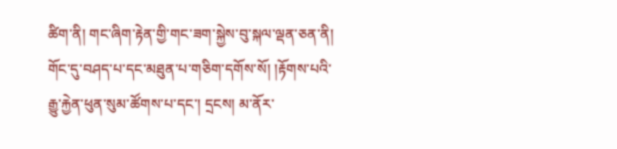ཚིག་ནི། གང་ཞིག་རྟེན་གྱི་གང་ཟག་སྐྱེས་བུ་སྐལ་ལྡན་ཅན་ནི། གོང་དུ་བཤད་པ་དང་མཐུན་པ་གཅིག་དགོས་སོ། །རྟོགས་པའི་རྒྱུ་རྐྱེན་ཕུན་སུམ་ཚོགས་པ་དང་། དྲངས། མ་ནོར་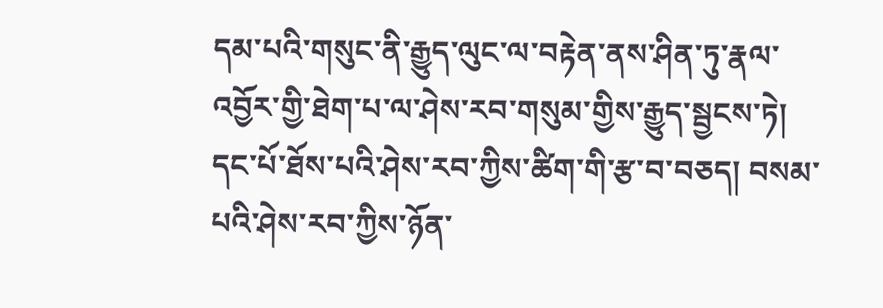དམ་པའི་གསུང་ནི་རྒྱུད་ལུང་ལ་བརྟེན་ནས་ཤིན་ཏུ་རྣལ་འབྱོར་གྱི་ཐེག་པ་ལ་ཤེས་རབ་གསུམ་གྱིས་རྒྱུད་སྦྱངས་ཏེ། དང་པོ་ཐོས་པའི་ཤེས་རབ་ཀྱིས་ཚིག་གི་རྩ་བ་བཅད། བསམ་པའི་ཤེས་རབ་ཀྱིས་ཉོན་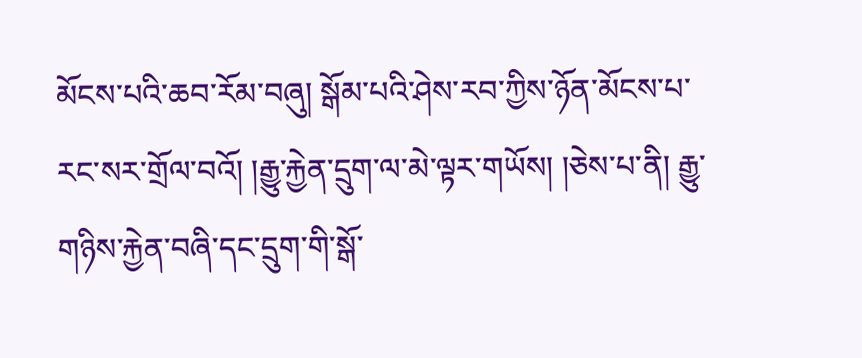མོངས་པའི་ཆབ་རོམ་བཞུ། སྒོམ་པའི་ཤེས་རབ་ཀྱིས་ཉོན་མོངས་པ་རང་སར་གྲོལ་བའོ། །རྒྱུ་རྐྱེན་དྲུག་ལ་མེ་ལྟར་གཡོས། །ཅེས་པ་ནི། རྒྱུ་གཉིས་རྐྱེན་བཞི་དང་དྲུག་གི་སྒོ་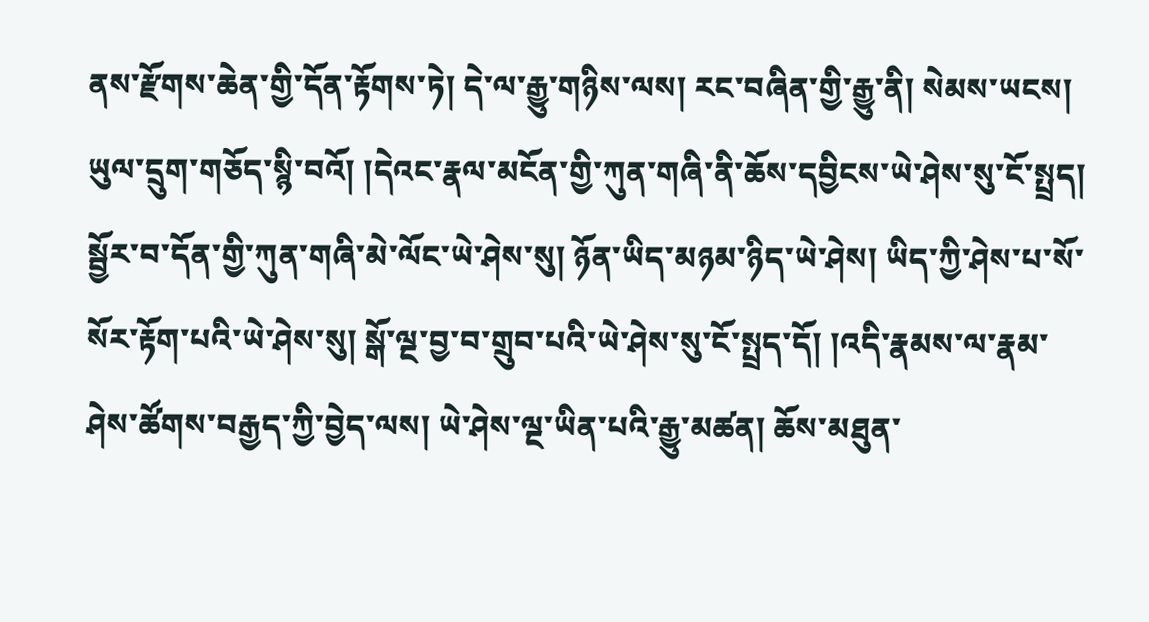ནས་རྫོགས་ཆེན་གྱི་དོན་རྟོགས་ཏེ། དེ་ལ་རྒྱུ་གཉིས་ལས། རང་བཞིན་གྱི་རྒྱུ་ནི། སེམས་ཡངས། ཡུལ་དྲུག་གཅོད་སྙི་བའོ། །དེའང་རྣལ་མངོན་གྱི་ཀུན་གཞི་ནི་ཆོས་དབྱིངས་ཡེ་ཤེས་སུ་ངོ་སྤྲད། སྦྱོར་བ་དོན་གྱི་ཀུན་གཞི་མེ་ལོང་ཡེ་ཤེས་སུ། ཉོན་ཡིད་མཉམ་ཉིད་ཡེ་ཤེས། ཡིད་ཀྱི་ཤེས་པ་སོ་སོར་རྟོག་པའི་ཡེ་ཤེས་སུ། སྒོ་ལྔ་བྱ་བ་གྲུབ་པའི་ཡེ་ཤེས་སུ་ངོ་སྤྲད་དོ། །འདི་རྣམས་ལ་རྣམ་ཤེས་ཚོགས་བརྒྱད་ཀྱི་བྱེད་ལས། ཡེ་ཤེས་ལྔ་ཡིན་པའི་རྒྱུ་མཚན། ཆོས་མཐུན་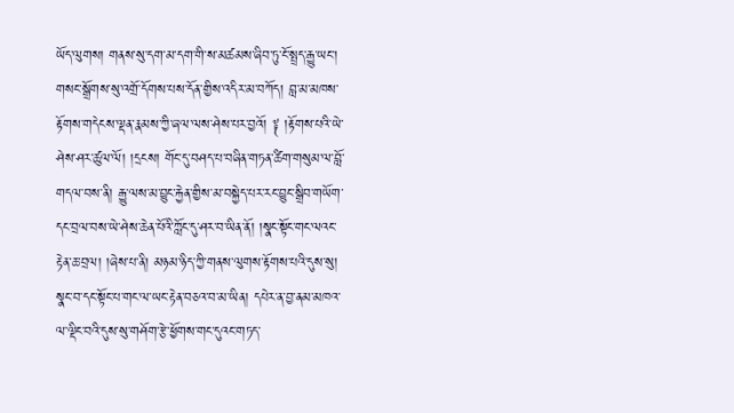ཡོད་ལུགས། གནས་སུ་དག་མ་དག་གི་ས་མཚམས་ཞིབ་ཏུ་ངོ་སྤྲད་རྒྱུ་ཡང་། གསང་སྒྲོགས་སུ་འགྲོ་དོགས་པས་དོན་གྱིས་འདིར་མ་བཀོད། བླ་མ་མཁས་རྟོགས་གདེངས་ལྡན་རྣམས་ཀྱི་ཞལ་ལས་ཤེས་པར་བྱའོ། ༈ །རྟོགས་པའི་ཡེ་ཤེས་ཤར་ཚུལ་ལོ། །དྲངས། གོང་དུ་བཤད་པ་བཞིན་གཏན་ཚིག་གསུམ་ལ་བློ་གདལ་བས་ནི། རྒྱུ་ལས་མ་བྱུང་རྐྱེན་གྱིས་མ་བསྐྱེད་པར་རང་བྱུང་སྒྲིབ་གཡོག་དང་བྲལ་བས་ཡེ་ཤེས་ཆེན་པོའི་ཀློང་དུ་ཤར་བ་ཡིན་ནོ། །སྣང་སྟོང་གང་ལའང་རྟེན་ཆ་བྲལ། །ཞེས་པ་ནི། མཉམ་ཉིད་ཀྱི་གནས་ལུགས་རྟོགས་པའི་དུས་སུ། སྣང་བ་དང་སྟོང་པ་གང་ལ་ཡང་རྟེན་བཅའ་བ་མ་ཡིན། དཔེར་ན་བྱ་ནམ་མཁའ་ལ་ལྡིང་བའི་དུས་སུ་གཤོག་རྩེ་ཕྱོགས་གང་དུའང་གཏད་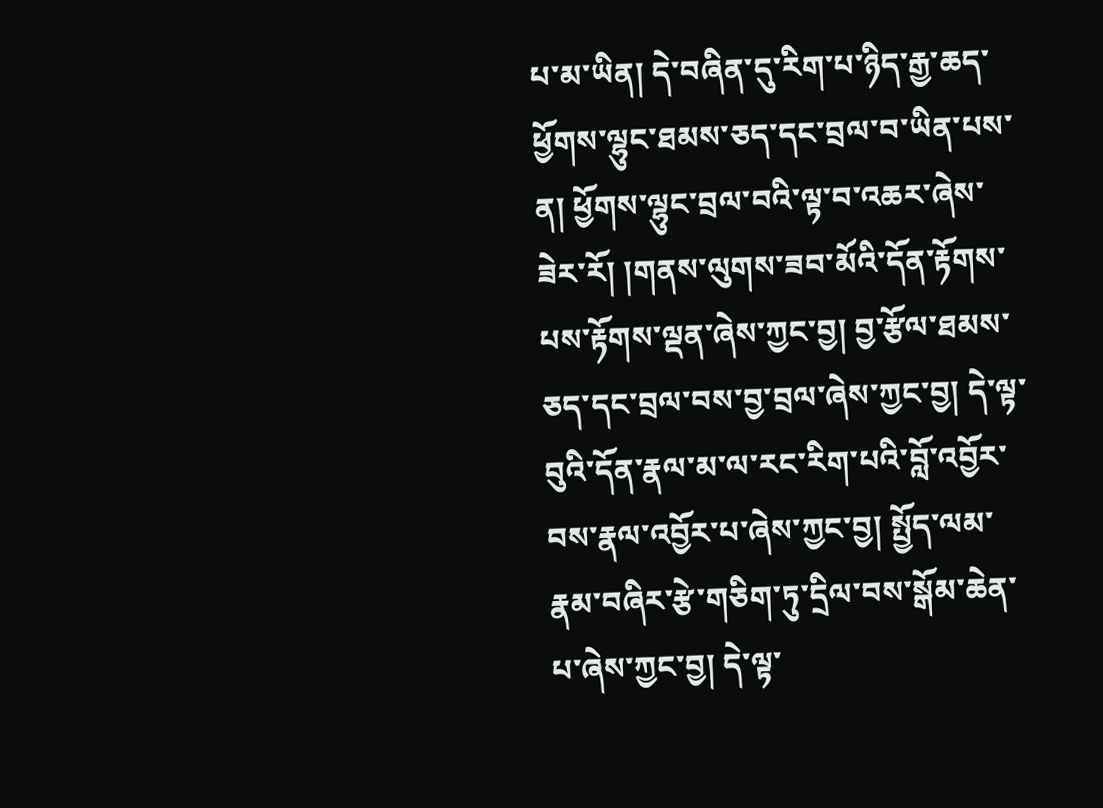པ་མ་ཡིན། དེ་བཞིན་དུ་རིག་པ་ཉིད་རྒྱ་ཆད་ཕྱོགས་ལྷུང་ཐམས་ཅད་དང་བྲལ་བ་ཡིན་པས་ན། ཕྱོགས་ལྷུང་བྲལ་བའི་ལྟ་བ་འཆར་ཞེས་ཟེར་རོ། །གནས་ལུགས་ཟབ་མོའི་དོན་རྟོགས་པས་རྟོགས་ལྡན་ཞེས་ཀྱང་བྱ། བྱ་རྩོལ་ཐམས་ཅད་དང་བྲལ་བས་བྱ་བྲལ་ཞེས་ཀྱང་བྱ། དེ་ལྟ་བུའི་དོན་རྣལ་མ་ལ་རང་རིག་པའི་བློ་འབྱོར་བས་རྣལ་འབྱོར་པ་ཞེས་ཀྱང་བྱ། སྤྱོད་ལམ་རྣམ་བཞིར་རྩེ་གཅིག་ཏུ་དྲིལ་བས་སྒོམ་ཆེན་པ་ཞེས་ཀྱང་བྱ། དེ་ལྟ་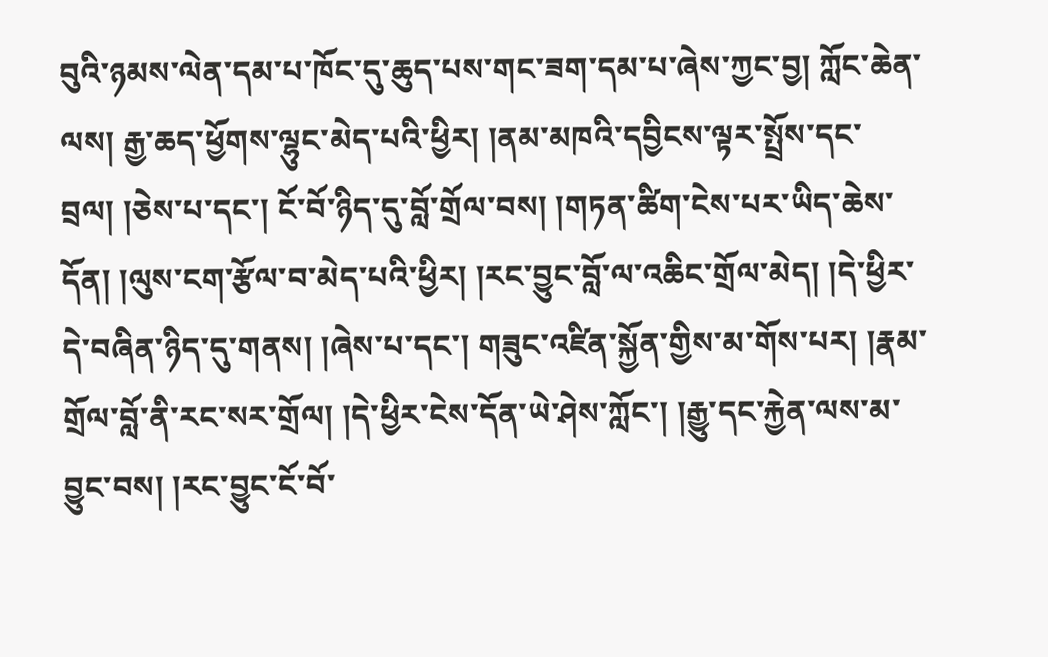བུའི་ཉམས་ལེན་དམ་པ་ཁོང་དུ་ཆུད་པས་གང་ཟག་དམ་པ་ཞེས་ཀྱང་བྱ། ཀློང་ཆེན་ལས། རྒྱ་ཆད་ཕྱོགས་ལྷུང་མེད་པའི་ཕྱིར། །ནམ་མཁའི་དབྱིངས་ལྟར་སྤྲོས་དང་བྲལ། །ཅེས་པ་དང་། ངོ་བོ་ཉིད་དུ་བློ་གྲོལ་བས། །གཏན་ཚིག་ངེས་པར་ཡིད་ཆེས་དོན། །ལུས་ངག་རྩོལ་བ་མེད་པའི་ཕྱིར། །རང་བྱུང་བློ་ལ་འཆིང་གྲོལ་མེད། །དེ་ཕྱིར་དེ་བཞིན་ཉིད་དུ་གནས། །ཞེས་པ་དང་། གཟུང་འཛིན་སྐྱོན་གྱིས་མ་གོས་པར། །རྣམ་གྲོལ་བློ་ནི་རང་སར་གྲོལ། །དེ་ཕྱིར་ངེས་དོན་ཡེ་ཤེས་ཀློང་། །རྒྱུ་དང་རྐྱེན་ལས་མ་བྱུང་བས། །རང་བྱུང་ངོ་བོ་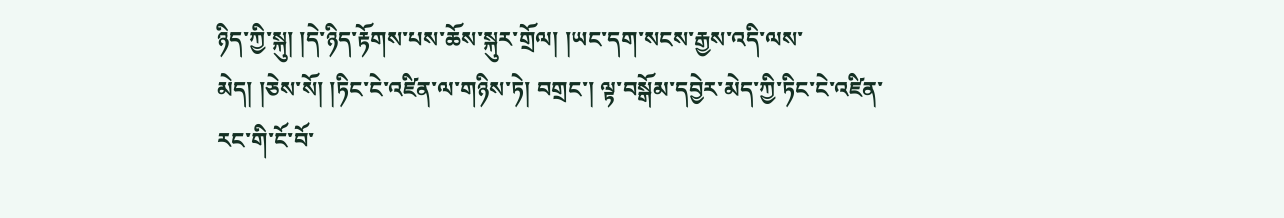ཉིད་ཀྱི་སྐུ། །དེ་ཉིད་རྟོགས་པས་ཆོས་སྐུར་གྲོལ། །ཡང་དག་སངས་རྒྱས་འདི་ལས་མེད། །ཅེས་སོ། །ཏིང་ངེ་འཛིན་ལ་གཉིས་ཏེ། བགྲང་། ལྟ་བསྒོམ་དབྱེར་མེད་ཀྱི་ཏིང་ངེ་འཛིན་རང་གི་ངོ་བོ་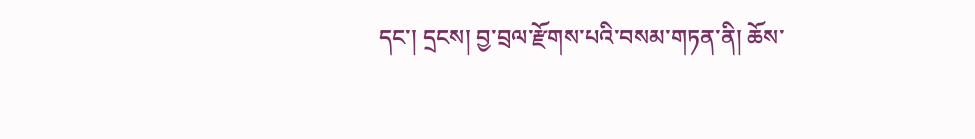དང་། དྲངས། བྱ་བྲལ་རྫོགས་པའི་བསམ་གཏན་ནི། ཆོས་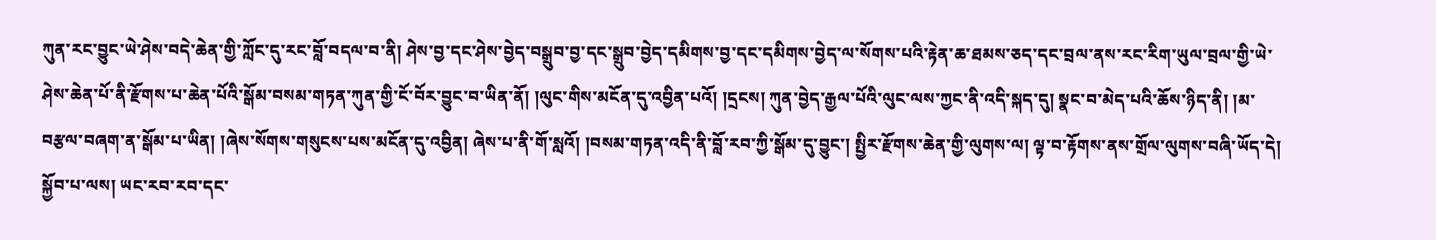ཀུན་རང་བྱུང་ཡེ་ཤེས་བདེ་ཆེན་གྱི་ཀློང་དུ་རང་བློ་བདལ་བ་ནི། ཤེས་བྱ་དང་ཤེས་བྱེད་བསྒྲུབ་བྱ་དང་སྒྲུབ་བྱེད་དམིགས་བྱ་དང་དམིགས་བྱེད་ལ་སོགས་པའི་རྟེན་ཆ་ཐམས་ཅད་དང་བྲལ་ནས་རང་རིག་ཡུལ་བྲལ་གྱི་ཡེ་ཤེས་ཆེན་པོ་ནི་རྫོགས་པ་ཆེན་པོའི་སྒོམ་བསམ་གཏན་ཀུན་གྱི་ངོ་བོར་བྱུང་བ་ཡིན་ནོ། །ལུང་གིས་མངོན་དུ་འབྱིན་པའོ། །དྲངས། ཀུན་བྱེད་རྒྱལ་པོའི་ལུང་ལས་ཀྱང་ནི་འདི་སྐད་དུ། སྣང་བ་མེད་པའི་ཆོས་ཉིད་ནི། །མ་བརྩལ་བཞག་ན་སྒོམ་པ་ཡིན། །ཞེས་སོགས་གསུངས་པས་མངོན་དུ་འབྱིན། ཞེས་པ་ནི་གོ་སླའོ། །བསམ་གཏན་འདི་ནི་བློ་རབ་ཀྱི་སྒོམ་དུ་བྱུང་། སྤྱིར་རྫོགས་ཆེན་གྱི་ལུགས་ལ། ལྟ་བ་རྟོགས་ནས་གྲོལ་ལུགས་བཞི་ཡོད་དེ། སྐྱོབ་པ་ལས། ཡང་རབ་རབ་དང་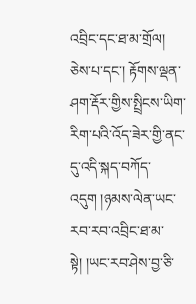འབྲིང་དང་ཐ་མ་གྲོལ། ཅེས་པ་དང་། རྟོགས་ལྡན་ཤག་རྡོར་གྱིས་སྤྲིངས་ཡིག་རིག་པའི་འོད་ཟེར་གྱི་ནང་དུ་འདི་སྐད་བཀོད་འདུག །ཉམས་ལེན་ཡང་རབ་རབ་འབྲིང་ཐ་མ་སྟེ། །ཡང་རབ་ཤེས་བྱ་ཅི་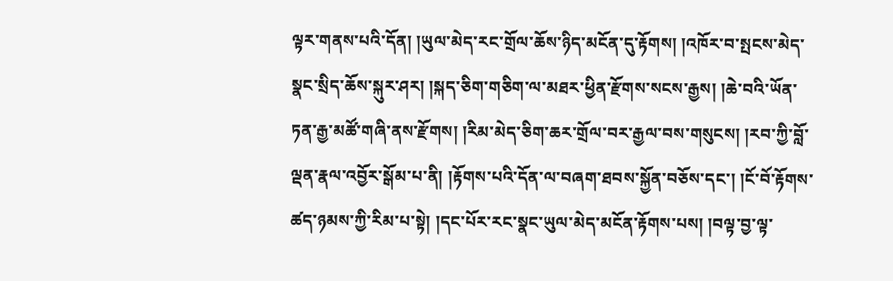ལྟར་གནས་པའི་དོན། །ཡུལ་མེད་རང་གྲོལ་ཆོས་ཉིད་མངོན་དུ་རྟོགས། །འཁོར་བ་སྤངས་མེད་སྣང་སྲིད་ཆོས་སྐུར་ཤར། །སྐད་ཅིག་གཅིག་ལ་མཐར་ཕྱིན་རྫོགས་སངས་རྒྱས། །ཆེ་བའི་ཡོན་ཏན་རྒྱ་མཚོ་གཞི་ནས་རྫོགས། །རིམ་མེད་ཅིག་ཆར་གྲོལ་བར་རྒྱལ་བས་གསུངས། །རབ་ཀྱི་བློ་ལྡན་རྣལ་འབྱོར་སྒོམ་པ་ནི། །རྟོགས་པའི་དོན་ལ་བཞག་ཐབས་སྐྱོན་བཅོས་དང་། །ངོ་བོ་རྟོགས་ཚད་ཉམས་ཀྱི་རིམ་པ་སྟེ། །དང་པོར་རང་སྣང་ཡུལ་མེད་མངོན་རྟོགས་པས། །བལྟ་བྱ་ལྟ་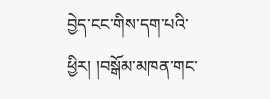བྱེད་ངང་གིས་དག་པའི་ཕྱིར། །བསྒོམ་མཁན་གང་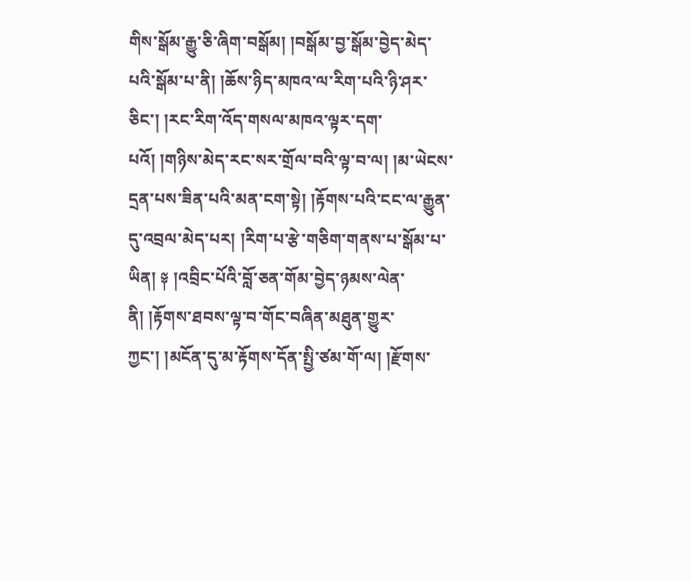གིས་སྒོམ་རྒྱུ་ཅི་ཞིག་བསྒོམ། །བསྒོམ་བྱ་སྒོམ་བྱེད་མེད་པའི་སྒོམ་པ་ནི། །ཆོས་ཉིད་མཁའ་ལ་རིག་པའི་ཉི་ཤར་ཅིང་། །རང་རིག་འོད་གསལ་མཁའ་ལྟར་དག་པའོ། །གཉིས་མེད་རང་སར་གྲོལ་བའི་ལྟ་བ་ལ། །མ་ཡེངས་དྲན་པས་ཟིན་པའི་མན་ངག་སྟེ། །རྟོགས་པའི་ངང་ལ་རྒྱུན་དུ་འབྲལ་མེད་པར། །རིག་པ་རྩེ་གཅིག་གནས་པ་སྒོམ་པ་ཡིན། ༈ །འབྲིང་པོའི་བློ་ཅན་གོམ་བྱེད་ཉམས་ལེན་ནི། །རྟོགས་ཐབས་ལྟ་བ་གོང་བཞིན་མཐུན་གྱུར་ཀྱང་། །མངོན་དུ་མ་རྟོགས་དོན་སྤྱི་ཙམ་གོ་ལ། །རྫོགས་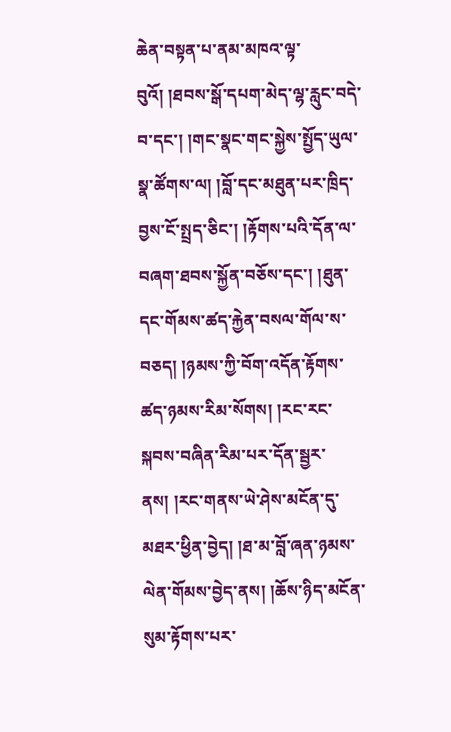ཆེན་བསྟན་པ་ནམ་མཁའ་ལྟ་བུའོ། །ཐབས་སྒོ་དཔག་མེད་ལྷ་རླུང་བདེ་བ་དང་། །གང་སྣང་གང་སྐྱེས་སྤྱོད་ཡུལ་སྣ་ཚོགས་ལ། །བློ་དང་མཐུན་པར་ཁྲིད་བྱས་ངོ་སྤྲད་ཅིང་། །རྟོགས་པའི་དོན་ལ་བཞག་ཐབས་སྐྱོན་བཅོས་དང་། །ཐུན་དང་གོམས་ཚད་རྐྱེན་བསལ་གོལ་ས་བཅད། །ཉམས་ཀྱི་བོག་འདོན་རྟོགས་ཚད་ཉམས་རིམ་སོགས། །རང་རང་སྐབས་བཞིན་རིམ་པར་དོན་སྦྱར་ནས། །རང་གནས་ཡེ་ཤེས་མངོན་དུ་མཐར་ཕྱིན་བྱེད། །ཐ་མ་བློ་ཞན་ཉམས་ལེན་གོམས་བྱེད་ནས། །ཆོས་ཉིད་མངོན་སུམ་རྟོགས་པར་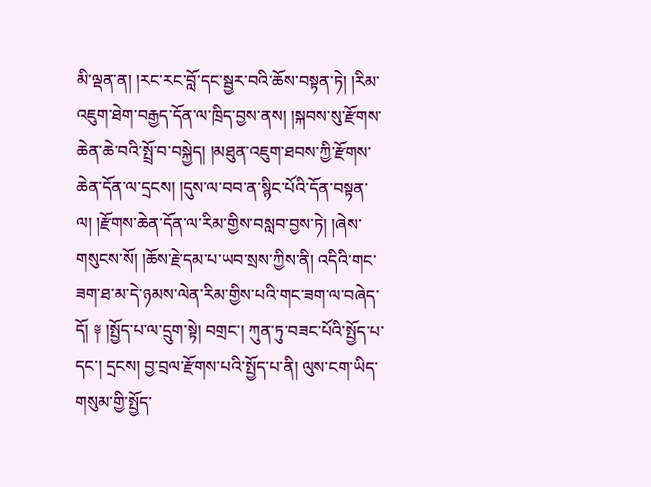མི་ལྡན་ན། །རང་རང་བློ་དང་སྦྱར་བའི་ཆོས་བསྟན་ཏེ། །རིམ་འཇུག་ཐེག་བརྒྱད་དོན་ལ་ཁྲིད་བྱས་ནས། །སྐབས་སུ་རྫོགས་ཆེན་ཆེ་བའི་སྤྲོ་བ་བསྐྱེད། །མཐུན་འཇུག་ཐབས་ཀྱི་རྫོགས་ཆེན་དོན་ལ་དྲངས། །དུས་ལ་བབ་ན་སྙིང་པོའི་དོན་བསྟན་ལ། །རྫོགས་ཆེན་དོན་ལ་རིམ་གྱིས་བསླབ་བྱས་ཏེ། །ཞེས་གསུངས་སོ། །ཆོས་རྗེ་དམ་པ་ཡབ་སྲས་ཀྱིས་ནི། འདིའི་གང་ཟག་ཐ་མ་དེ་ཉམས་ལེན་རིམ་གྱིས་པའི་གང་ཟག་ལ་བཞེད་དོ། ༈ །སྤྱོད་པ་ལ་དྲུག་སྟེ། བགྲང་། ཀུན་ཏུ་བཟང་པོའི་སྤྱོད་པ་དང་། དྲངས། བྱ་བྲལ་རྫོགས་པའི་སྤྱོད་པ་ནི། ལུས་ངག་ཡིད་གསུམ་གྱི་སྤྱོད་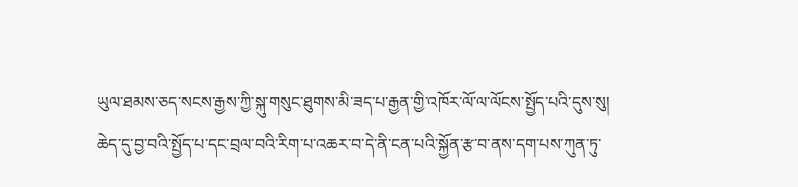ཡུལ་ཐམས་ཅད་སངས་རྒྱས་ཀྱི་སྐུ་གསུང་ཐུགས་མི་ཟད་པ་རྒྱན་གྱི་འཁོར་ལོ་ལ་ལོངས་སྤྱོད་པའི་དུས་སུ། ཆེད་དུ་བྱ་བའི་སྤྱོད་པ་དང་བྲལ་བའི་རིག་པ་འཆར་བ་དེ་ནི་ངན་པའི་སྐྱོན་རྩ་བ་ནས་དག་པས་ཀུན་ཏུ་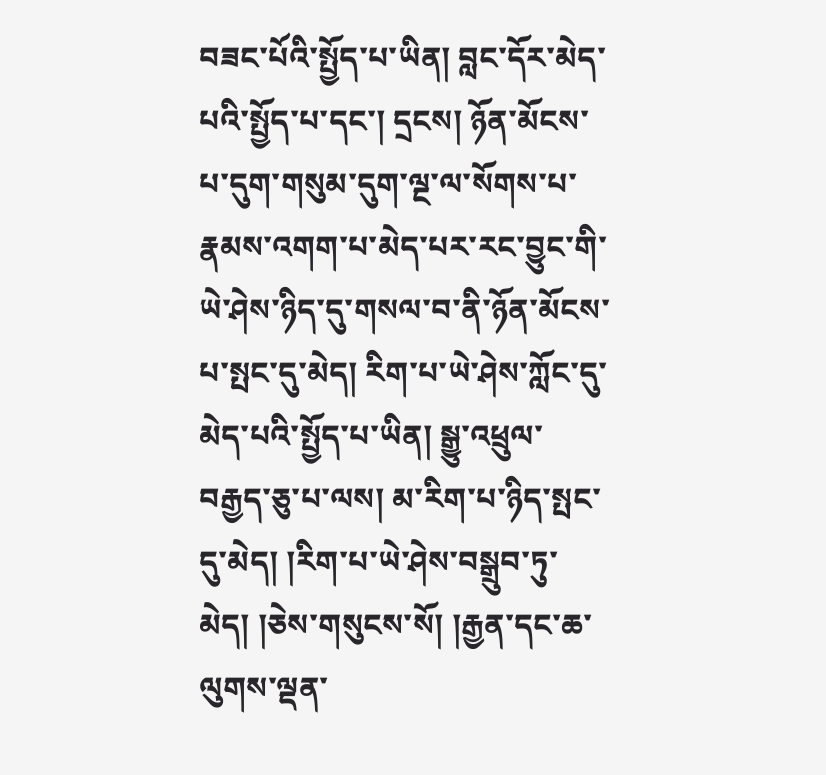བཟང་པོའི་སྤྱོད་པ་ཡིན། བླང་དོར་མེད་པའི་སྤྱོད་པ་དང་། དྲངས། ཉོན་མོངས་པ་དུག་གསུམ་དུག་ལྔ་ལ་སོགས་པ་རྣམས་འགག་པ་མེད་པར་རང་བྱུང་གི་ཡེ་ཤེས་ཉིད་དུ་གསལ་བ་ནི་ཉོན་མོངས་པ་སྤང་དུ་མེད། རིག་པ་ཡེ་ཤེས་ཀློང་དུ་མེད་པའི་སྤྱོད་པ་ཡིན། སྒྱུ་འཕྲུལ་བརྒྱད་ཅུ་པ་ལས། མ་རིག་པ་ཉིད་སྤང་དུ་མེད། །རིག་པ་ཡེ་ཤེས་བསྒྲུབ་ཏུ་མེད། །ཅེས་གསུངས་སོ། །རྒྱན་དང་ཆ་ལུགས་ལྡན་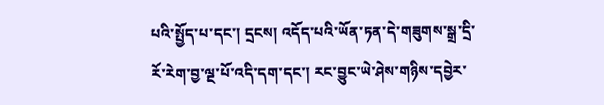པའི་སྤྱོད་པ་དང་། དྲངས། འདོད་པའི་ཡོན་ཏན་དེ་གཟུགས་སྒྲ་དྲི་རོ་རེག་བྱ་ལྔ་པོ་འདི་དག་དང་། རང་བྱུང་ཡེ་ཤེས་གཉིས་དབྱེར་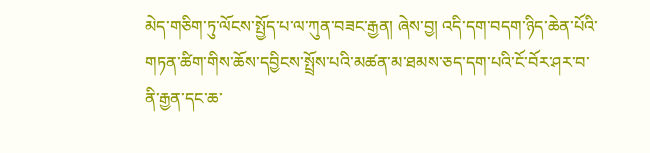མེད་གཅིག་ཏུ་ལོངས་སྤྱོད་པ་ལ་ཀུན་བཟང་རྒྱན། ཞེས་བྱ། འདི་དག་བདག་ཉིད་ཆེན་པོའི་གཏན་ཚིག་གིས་ཆོས་དབྱིངས་སྤྲོས་པའི་མཚན་མ་ཐམས་ཅད་དག་པའི་ངོ་བོར་ཤར་བ་ནི་རྒྱན་དང་ཆ་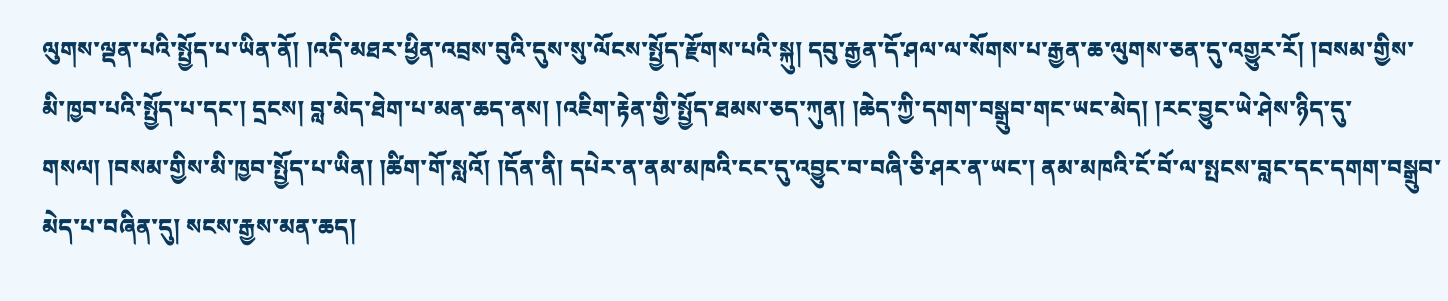ལུགས་ལྡན་པའི་སྤྱོད་པ་ཡིན་ནོ། །འདི་མཐར་ཕྱིན་འབྲས་བུའི་དུས་སུ་ལོངས་སྤྱོད་རྫོགས་པའི་སྐུ། དབུ་རྒྱན་དོ་ཤལ་ལ་སོགས་པ་རྒྱན་ཆ་ལུགས་ཅན་དུ་འགྱུར་རོ། །བསམ་གྱིས་མི་ཁྱབ་པའི་སྤྱོད་པ་དང་། དྲངས། བླ་མེད་ཐེག་པ་མན་ཆད་ནས། །འཇིག་རྟེན་གྱི་སྤྱོད་ཐམས་ཅད་ཀུན། །ཆེད་ཀྱི་དགག་བསྒྲུབ་གང་ཡང་མེད། །རང་བྱུང་ཡེ་ཤེས་ཉིད་དུ་གསལ། །བསམ་གྱིས་མི་ཁྱབ་སྤྱོད་པ་ཡིན། །ཚིག་གོ་སླའོ། །དོན་ནི། དཔེར་ན་ནམ་མཁའི་ངང་དུ་འབྱུང་བ་བཞི་ཅི་ཤར་ན་ཡང་། ནམ་མཁའི་ངོ་བོ་ལ་སྤངས་བླང་དང་དགག་བསྒྲུབ་མེད་པ་བཞིན་དུ། སངས་རྒྱས་མན་ཆད།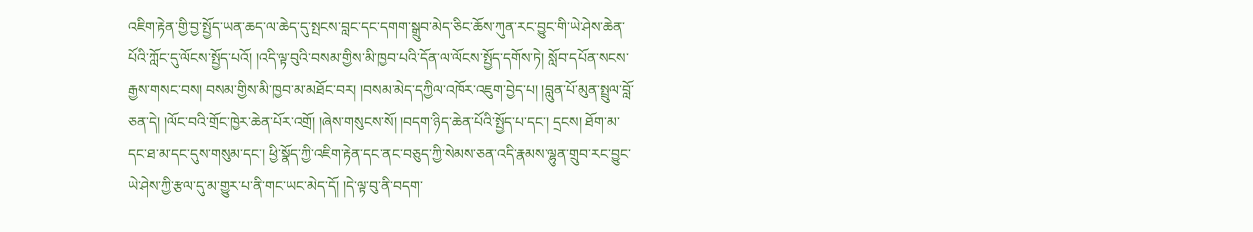འཇིག་རྟེན་གྱི་བྱ་སྤྱོད་ཡན་ཆད་ལ་ཆེད་དུ་སྤངས་བླང་དང་དགག་སྒྲུབ་མེད་ཅིང་ཆོས་ཀུན་རང་བྱུང་གི་ཡེ་ཤེས་ཆེན་པོའི་ཀློང་དུ་ལོངས་སྤྱོད་པའོ། །འདི་ལྟ་བུའི་བསམ་གྱིས་མི་ཁྱབ་པའི་དོན་ལ་ལོངས་སྤྱོད་དགོས་ཏེ། སློབ་དཔོན་སངས་རྒྱས་གསང་བས། བསམ་གྱིས་མི་ཁྱབ་མ་མཐོང་བར། །བསམ་མེད་དཀྱིལ་འཁོར་འཇུག་བྱེད་པ། །བླུན་པོ་མུན་སྤྲུལ་བློ་ཅན་དེ། །ལོང་བའི་གྲོང་ཁྱེར་ཆེན་པོར་འགྲོ། །ཞེས་གསུངས་སོ། །བདག་ཉིད་ཆེན་པོའི་སྤྱོད་པ་དང་། དྲངས། ཐོག་མ་དང་ཐ་མ་དང་དུས་གསུམ་དང་། ཕྱི་སྣོད་ཀྱི་འཇིག་རྟེན་དང་ནང་བཅུད་ཀྱི་སེམས་ཅན་འདི་རྣམས་ལྷུན་གྲུབ་རང་བྱུང་ཡེ་ཤེས་ཀྱི་རྩལ་དུ་མ་གྱུར་པ་ནི་གང་ཡང་མེད་དོ། །དེ་ལྟ་བུ་ནི་བདག་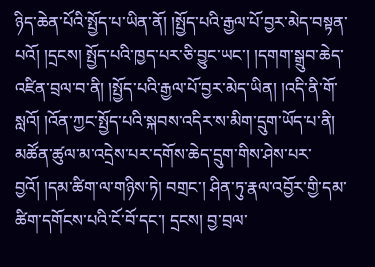ཉིད་ཆེན་པོའི་སྤྱོད་པ་ཡིན་ནོ། །སྤྱོད་པའི་རྒྱལ་པོ་བྱར་མེད་བསྟན་པའོ། །དྲངས། སྤྱོད་པའི་ཁྱད་པར་ཅི་བྱུང་ཡང་། །དགག་སྒྲུབ་ཆེད་འཛིན་བྲལ་བ་ནི། །སྤྱོད་པའི་རྒྱལ་པོ་བྱར་མེད་ཡིན། །འདི་ནི་གོ་སླའོ། །འོན་ཀྱང་སྤྱོད་པའི་སྐབས་འདིར་ས་མིག་དྲུག་ཡོད་པ་ནི། མཚོན་ཚུལ་མ་འདྲེས་པར་དགོས་ཆེད་དྲུག་གིས་ཤེས་པར་བྱའོ། །དམ་ཚིག་ལ་གཉིས་ཏེ། བགྲང་། ཤིན་ཏུ་རྣལ་འབྱོར་གྱི་དམ་ཚིག་དགོངས་པའི་ངོ་བོ་དང་། དྲངས། བྱ་བྲལ་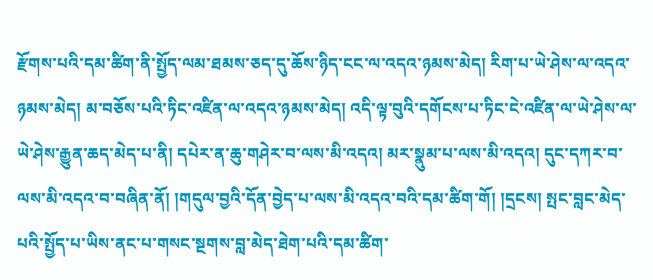རྫོགས་པའི་དམ་ཚིག་ནི་སྤྱོད་ལམ་ཐམས་ཅད་དུ་ཆོས་ཉིད་ངང་ལ་འདའ་ཉམས་མེད། རིག་པ་ཡེ་ཤེས་ལ་འདའ་ཉམས་མེད། མ་བཅོས་པའི་ཏིང་འཛིན་ལ་འདའ་ཉམས་མེད། འདི་ལྟ་བུའི་དགོངས་པ་ཏིང་ངེ་འཛིན་ལ་ཡེ་ཤེས་ལ་ཡེ་ཤེས་རྒྱུན་ཆད་མེད་པ་ནི། དཔེར་ན་ཆུ་གཤེར་བ་ལས་མི་འདའ། མར་སྣུམ་པ་ལས་མི་འདའ། དུང་དཀར་བ་ལས་མི་འདའ་བ་བཞིན་ནོ། །གདུལ་བྱའི་དོན་བྱེད་པ་ལས་མི་འདའ་བའི་དམ་ཚིག་གོ། །དྲངས། སྤང་བླང་མེད་པའི་སྤྱོད་པ་ཡིས་ནང་པ་གསང་སྔགས་བླ་མེད་ཐེག་པའི་དམ་ཚིག་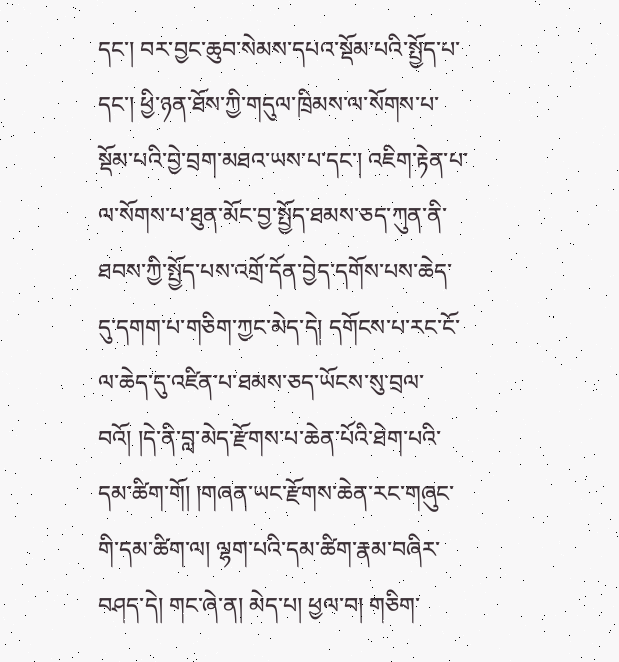དང་། བར་བྱང་ཆུབ་སེམས་དཔའ་སྡོམ་པའི་སྤྱོད་པ་དང་། ཕྱི་ཉན་ཐོས་ཀྱི་གདུལ་ཁྲིམས་ལ་སོགས་པ་སྡོམ་པའི་བྱེ་བྲག་མཐའ་ཡས་པ་དང་། འཇིག་རྟེན་པ་ལ་སོགས་པ་ཐུན་མོང་བྱ་སྤྱོད་ཐམས་ཅད་ཀུན་ནི་ཐབས་ཀྱི་སྤྱོད་པས་འགྲོ་དོན་བྱེད་དགོས་པས་ཆེད་དུ་དགག་པ་གཅིག་ཀྱང་མེད་དེ། དགོངས་པ་རང་ངོ་ལ་ཆེད་དུ་འཛིན་པ་ཐམས་ཅད་ཡོངས་སུ་བྲལ་བའོ། །དེ་ནི་བླ་མེད་རྫོགས་པ་ཆེན་པོའི་ཐེག་པའི་དམ་ཚིག་གོ། །གཞན་ཡང་རྫོགས་ཆེན་རང་གཞུང་གི་དམ་ཚིག་ལ། ལྷག་པའི་དམ་ཚིག་རྣམ་བཞིར་བཤད་དེ། གང་ཞེ་ན། མེད་པ། ཕྱལ་བ། གཅིག་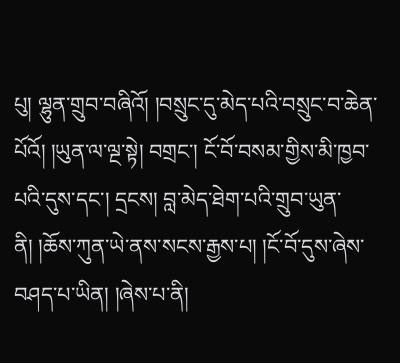པུ། ལྷུན་གྲུབ་བཞིའོ། །བསྲུང་དུ་མེད་པའི་བསྲུང་བ་ཆེན་པོའོ། །ཡུན་ལ་ལྔ་སྟེ། བགྲང་། ངོ་བོ་བསམ་གྱིས་མི་ཁྱབ་པའི་དུས་དང་། དྲངས། བླ་མེད་ཐེག་པའི་གྲུབ་ཡུན་ནི། །ཆོས་ཀུན་ཡེ་ནས་སངས་རྒྱས་པ། །ངོ་བོ་དུས་ཞེས་བཤད་པ་ཡིན། །ཞེས་པ་ནི།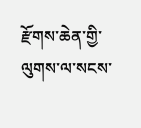རྫོགས་ཆེན་གྱི་ལུགས་ལ་སངས་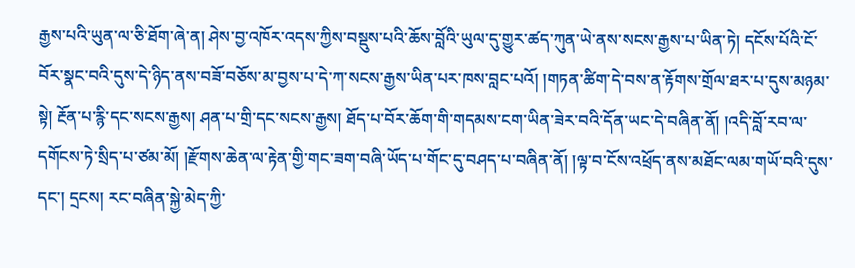རྒྱས་པའི་ཡུན་ལ་ཅི་ཐོག་ཞེ་ན། ཤེས་བྱ་འཁོར་འདས་ཀྱིས་བསྡུས་པའི་ཆོས་བློའི་ཡུལ་དུ་གྱུར་ཚད་ཀུན་ཡེ་ནས་སངས་རྒྱས་པ་ཡིན་ཏེ། དངོས་པོའི་ངོ་བོར་སྣང་བའི་དུས་དེ་ཉིད་ནས་བཟོ་བཅོས་མ་བྱས་པ་དེ་ཀ་སངས་རྒྱས་ཡིན་པར་ཁས་བླང་པའོ། །གཏན་ཚིག་དེ་བས་ན་རྟོགས་གྲོལ་ཐར་པ་དུས་མཉམ་སྟེ། རྔོན་པ་རྙི་དང་སངས་རྒྱས། ཤན་པ་གྲི་དང་སངས་རྒྱས། ཐོད་པ་བོར་ཆོག་གི་གདམས་ངག་ཡིན་ཟེར་བའི་དོན་ཡང་དེ་བཞིན་ནོ། །འདི་བློ་རབ་ལ་དགོངས་ཏེ་སྲིད་པ་ཙམ་མོ། །རྫོགས་ཆེན་ལ་རྟེན་གྱི་གང་ཟག་བཞི་ཡོད་པ་གོང་དུ་བཤད་པ་བཞིན་ནོ། །ལྟ་བ་ངོས་འཕྲོད་ནས་མཐོང་ལམ་གཡོ་བའི་དུས་དང་། དྲངས། རང་བཞིན་སྐྱེ་མེད་ཀྱི་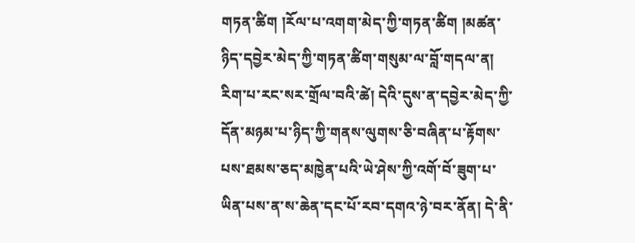གཏན་ཚིག །རོལ་པ་འགག་མེད་ཀྱི་གཏན་ཚིག །མཚན་ཉིད་དབྱེར་མེད་ཀྱི་གཏན་ཚིག་གསུམ་ལ་བློ་གདལ་ན། རིག་པ་རང་སར་གྲོལ་བའི་ཚེ། དེའི་དུས་ན་དབྱེར་མེད་ཀྱི་དོན་མཉམ་པ་ཉིད་ཀྱི་གནས་ལུགས་ཅི་བཞིན་པ་རྟོགས་པས་ཐམས་ཅད་མཁྱེན་པའི་ཡེ་ཤེས་ཀྱི་འགོ་བོ་ཟུག་པ་ཡིན་པས་ན་ས་ཆེན་དང་པོ་རབ་དགའ་ཉེ་བར་ནོན། དེ་ནི་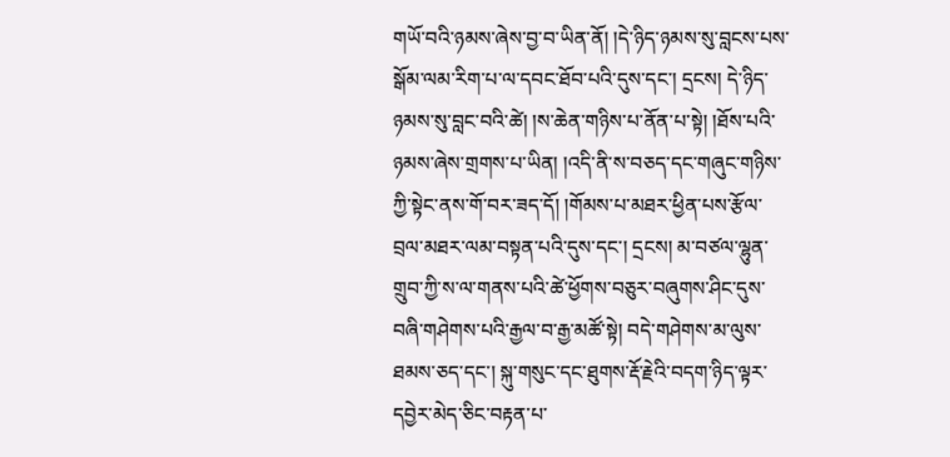གཡོ་བའི་ཉམས་ཞེས་བྱ་བ་ཡིན་ནོ། །དེ་ཉིད་ཉམས་སུ་བླངས་པས་སྒོམ་ལམ་རིག་པ་ལ་དབང་ཐོབ་པའི་དུས་དང་། དྲངས། དེ་ཉིད་ཉམས་སུ་བླང་བའི་ཚེ། །ས་ཆེན་གཉིས་པ་ནོན་པ་སྟེ། །ཐོས་པའི་ཉམས་ཞེས་གྲགས་པ་ཡིན། །འདི་ནི་ས་བཅད་དང་གཞུང་གཉིས་ཀྱི་སྟེང་ནས་གོ་བར་ཟད་དོ། །གོམས་པ་མཐར་ཕྱིན་པས་རྩོལ་བྲལ་མཐར་ལམ་བསྟན་པའི་དུས་དང་། དྲངས། མ་བཙལ་ལྷུན་གྲུབ་ཀྱི་ས་ལ་གནས་པའི་ཚེ་ཕྱོགས་བཅུར་བཞུགས་ཤིང་དུས་བཞི་གཤེགས་པའི་རྒྱལ་བ་རྒྱ་མཚོ་སྟེ། བདེ་གཤེགས་མ་ལུས་ཐམས་ཅད་དང་། སྐུ་གསུང་དང་ཐུགས་རྡོ་རྗེའི་བདག་ཉིད་ལྟར་དབྱེར་མེད་ཅིང་བརྟན་པ་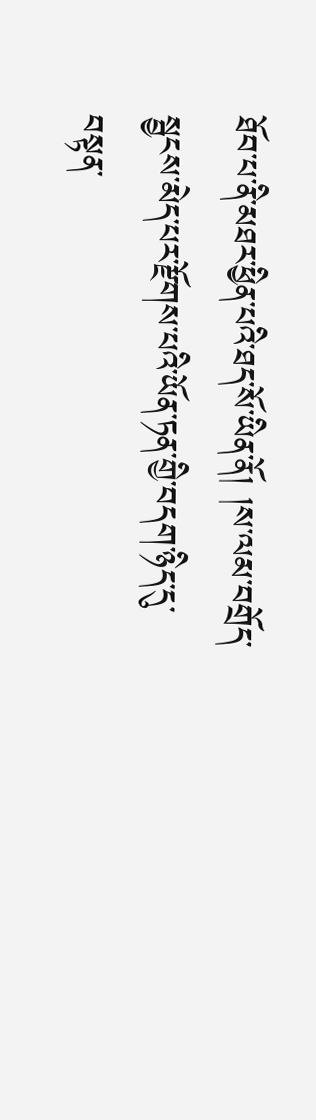ཐོབ་པ་ནི་མཐར་ཕྱིན་པའི་ཐད་སོ་ཡིན་ནོ། །ས་ལམ་བགྲོད་སྦྱངས་མེད་པར་རྫོགས་པའི་ཡོན་ཏན་གྱི་བདག་ཉིད་དུ་བསྟན་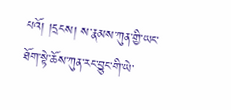པའོ། །དྲངས། ས་རྣམས་ཀུན་གྱི་ཡང་ཐོག་སྟེ་ཆོས་ཀུན་རང་བྱུང་གི་ཡེ་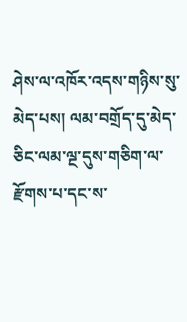ཤེས་ལ་འཁོར་འདས་གཉིས་སུ་མེད་པས། ལམ་བགྲོད་དུ་མེད་ཅིང་ལམ་ལྔ་དུས་གཅིག་ལ་རྫོགས་པ་དང་ས་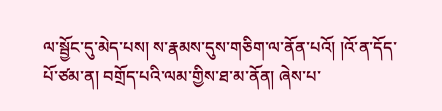ལ་སྦྱོང་དུ་མེད་པས། ས་རྣམས་དུས་གཅིག་ལ་ནོན་པའོ། །འོ་ན་དོད་པོ་ཙམ་ན། བགྲོད་པའི་ལམ་གྱིས་ཐ་མ་ནོན། ཞེས་པ་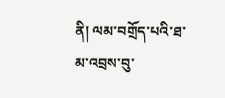ནི། ལམ་བགྲོད་པའི་ཐ་མ་འབྲས་བུ་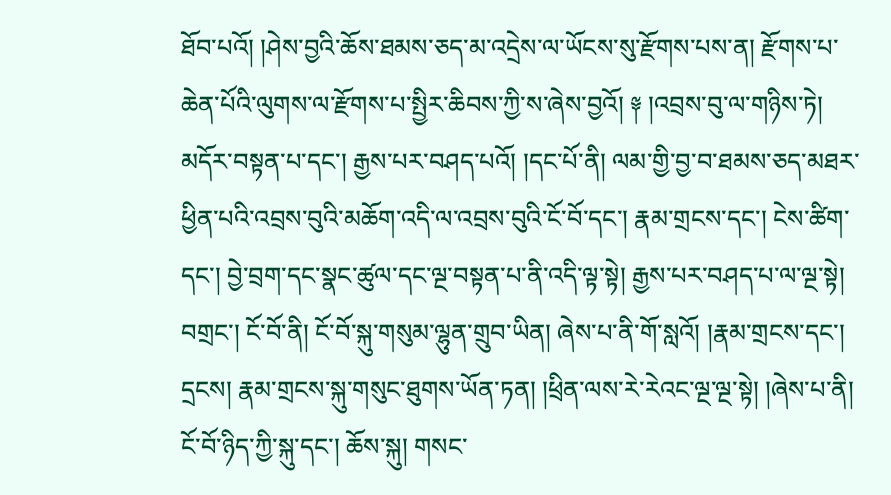ཐོབ་པའོ། །ཤེས་བྱའི་ཆོས་ཐམས་ཅད་མ་འདྲེས་ལ་ཡོངས་སུ་རྫོགས་པས་ན། རྫོགས་པ་ཆེན་པོའི་ལུགས་ལ་རྫོགས་པ་སྤྱིར་ཆིབས་ཀྱི་ས་ཞེས་བྱའོ། ༈ །འབྲས་བུ་ལ་གཉིས་ཏེ། མདོར་བསྟན་པ་དང་། རྒྱས་པར་བཤད་པའོ། །དང་པོ་ནི། ལམ་གྱི་བྱ་བ་ཐམས་ཅད་མཐར་ཕྱིན་པའི་འབྲས་བུའི་མཆོག་འདི་ལ་འབྲས་བུའི་ངོ་བོ་དང་། རྣམ་གྲངས་དང་། ངེས་ཚིག་དང་། བྱེ་བྲག་དང་སྣང་ཚུལ་དང་ལྔ་བསྟན་པ་ནི་འདི་ལྟ་སྟེ། རྒྱས་པར་བཤད་པ་ལ་ལྔ་སྟེ། བགྲང་། ངོ་བོ་ནི། ངོ་བོ་སྐུ་གསུམ་ལྷུན་གྲུབ་ཡིན། ཞེས་པ་ནི་གོ་སླའོ། །རྣམ་གྲངས་དང་། དྲངས། རྣམ་གྲངས་སྐུ་གསུང་ཐུགས་ཡོན་ཏན། །ཕྲིན་ལས་རེ་རེའང་ལྔ་ལྔ་སྟེ། །ཞེས་པ་ནི། ངོ་བོ་ཉིད་ཀྱི་སྐུ་དང་། ཆོས་སྐུ། གསང་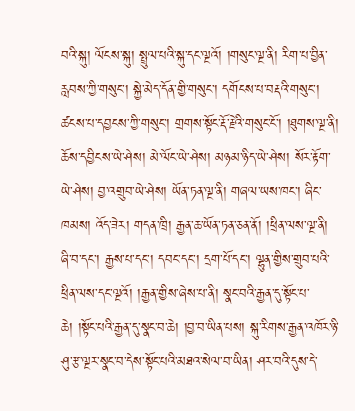བའི་སྐུ། ལོངས་སྐུ། སྤྲུལ་པའི་སྐུ་དང་ལྔའོ། །གསུང་ལྔ་ནི། རིག་པ་བྱིན་རླབས་ཀྱི་གསུང་། སྐྱེ་མེད་དོན་གྱི་གསུང་། དགོངས་པ་བརྡའི་གསུང་། ཚངས་པ་དབྱངས་ཀྱི་གསུང་། གྲགས་སྟོང་རྡོ་རྗེའི་གསུང་ངོ་། །ཐུགས་ལྔ་ནི། ཆོས་དབྱིངས་ཡེ་ཤེས། མེ་ལོང་ཡེ་ཤེས། མཉམ་ཉིད་ཡེ་ཤེས། སོར་རྟོག་ཡེ་ཤེས། བྱ་འགྲུབ་ཡེ་ཤེས། ཡོན་ཏན་ལྔ་ནི། གཞལ་ཡས་ཁང་། ཞིང་ཁམས། འོད་ཟེར། གདན་ཁྲི། རྒྱན་ཆ་ཡོན་ཏན་ཅན་ནོ། །ཕྲིན་ལས་ལྔ་ནི། ཞི་བ་དང་། རྒྱས་པ་དང་། དབང་དང་། དྲག་པོ་དང་། ལྷུན་གྱིས་གྲུབ་པའི་ཕྲིན་ལས་དང་ལྔའོ། །རྒྱན་གྱིས་ཞེས་པ་ནི། སྣང་བའི་རྒྱན་དུ་སྟོང་པ་ཆེ། །སྟོང་པའི་རྒྱན་དུ་སྣང་བ་ཆེ། །བྱ་བ་ཡིན་པས། སྐུ་རིགས་རྒྱན་འཁོར་ཉི་ཤུ་རྩ་ལྔར་སྣང་བ་དེས་སྟོང་པའི་མཐའ་སེལ་བ་ཡིན། ཤར་བའི་དུས་དེ་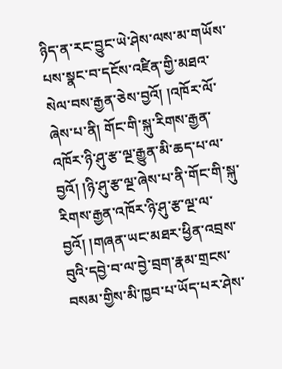ཉིད་ན་རང་བྱུང་ཡེ་ཤེས་ལས་མ་གཡོས་པས་སྣང་བ་དངོས་འཛིན་གྱི་མཐའ་སེལ་བས་རྒྱན་ཅེས་བྱའོ། །འཁོར་ལོ་ཞེས་པ་ནི། གོང་གི་སྐུ་རིགས་རྒྱན་འཁོར་ཉི་ཤུ་རྩ་ལྔ་རྒྱུན་མི་ཆད་པ་ལ་བྱའོ། །ཉི་ཤུ་རྩ་ལྔ་ཞེས་པ་ནི་གོང་གི་སྐུ་རིགས་རྒྱན་འཁོར་ཉི་ཤུ་རྩ་ལྔ་ལ་བྱའོ། །གཞན་ཡང་མཐར་ཕྱིན་འབྲས་བུའི་དབྱེ་བ་ལ་བྱེ་བྲག་རྣམ་གྲངས་བསམ་གྱིས་མི་ཁྱབ་པ་ཡོད་པར་ཤེས་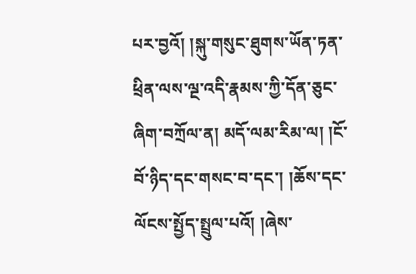པར་བྱའོ། །སྐུ་གསུང་ཐུགས་ཡོན་ཏན་ཕྲིན་ལས་ལྔ་འདི་རྣམས་ཀྱི་དོན་ཅུང་ཞིག་བཀྲོལ་ན། མདོ་ལམ་རིམ་ལ། །ངོ་བོ་ཉིད་དང་གསང་བ་དང་། །ཆོས་དང་ལོངས་སྤྱོད་སྤྲུལ་པའོ། །ཞེས་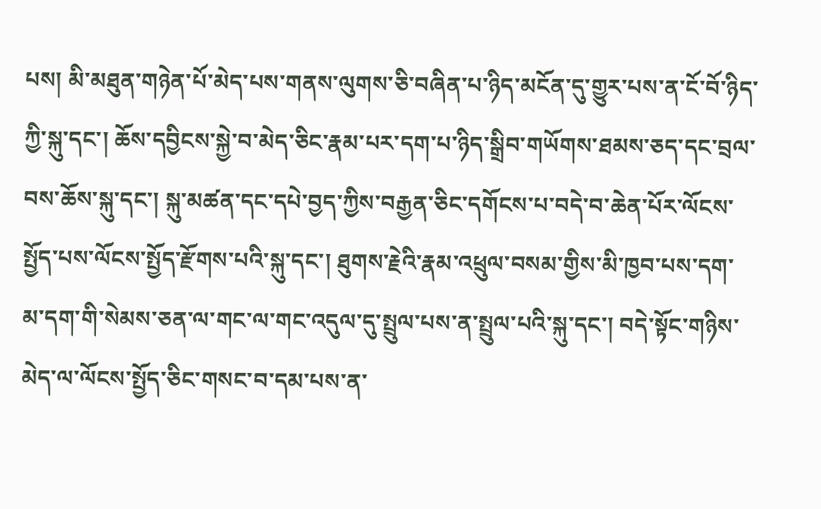པས། མི་མཐུན་གཉེན་པོ་མེད་པས་གནས་ལུགས་ཅི་བཞིན་པ་ཉིད་མངོན་དུ་གྱུར་པས་ན་ངོ་བོ་ཉིད་ཀྱི་སྐུ་དང་། ཆོས་དབྱིངས་སྐྱེ་བ་མེད་ཅིང་རྣམ་པར་དག་པ་ཉིད་སྒྲིབ་གཡོགས་ཐམས་ཅད་དང་བྲལ་བས་ཆོས་སྐུ་དང་། སྐུ་མཚན་དང་དཔེ་བྱད་ཀྱིས་བརྒྱན་ཅིང་དགོངས་པ་བདེ་བ་ཆེན་པོར་ལོངས་སྤྱོད་པས་ལོངས་སྤྱོད་རྫོགས་པའི་སྐུ་དང་། ཐུགས་རྗེའི་རྣམ་འཕྲུལ་བསམ་གྱིས་མི་ཁྱབ་པས་དག་མ་དག་གི་སེམས་ཅན་ལ་གང་ལ་གང་འདུལ་དུ་སྤྲུལ་པས་ན་སྤྲུལ་པའི་སྐུ་དང་། བདེ་སྟོང་གཉིས་མེད་ལ་ལོངས་སྤྱོད་ཅིང་གསང་བ་དམ་པས་ན་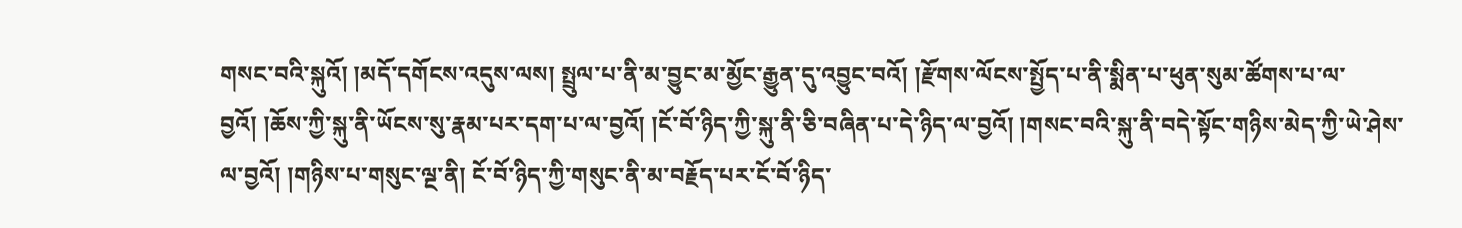གསང་བའི་སྐུའོ། །མདོ་དགོངས་འདུས་ལས། སྤྲུལ་པ་ནི་མ་བྱུང་མ་མྱོང་རྒྱུན་དུ་འབྱུང་བའོ། །རྫོགས་ལོངས་སྤྱོད་པ་ནི་སྨིན་པ་ཕུན་སུམ་ཚོགས་པ་ལ་བྱའོ། །ཆོས་ཀྱི་སྐུ་ནི་ཡོངས་སུ་རྣམ་པར་དག་པ་ལ་བྱའོ། །ངོ་བོ་ཉིད་ཀྱི་སྐུ་ནི་ཅི་བཞིན་པ་དེ་ཉིད་ལ་བྱའོ། །གསང་བའི་སྐུ་ནི་བདེ་སྟོང་གཉིས་མེད་ཀྱི་ཡེ་ཤེས་ལ་བྱའོ། །གཉིས་པ་གསུང་ལྔ་ནི། ངོ་བོ་ཉིད་ཀྱི་གསུང་ནི་མ་བརྗོད་པར་ངོ་བོ་ཉིད་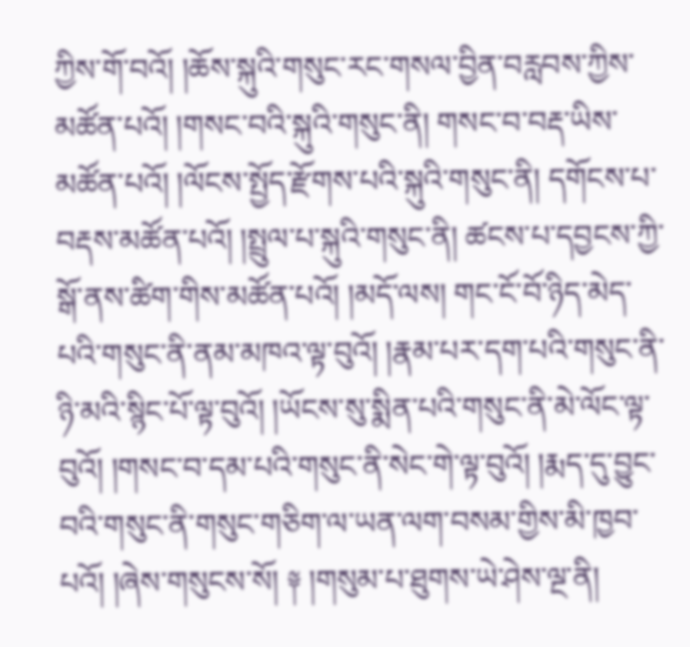ཀྱིས་གོ་བའོ། །ཆོས་སྐུའི་གསུང་རང་གསལ་བྱིན་བརླབས་ཀྱིས་མཚོན་པའོ། །གསང་བའི་སྐུའི་གསུང་ནི། གསང་བ་བརྡ་ཡིས་མཚོན་པའོ། །ལོངས་སྤྱོད་རྫོགས་པའི་སྐུའི་གསུང་ནི། དགོངས་པ་བརྡས་མཚོན་པའོ། །སྤྲུལ་པ་སྐུའི་གསུང་ནི། ཚངས་པ་དབྱངས་ཀྱི་སྒོ་ནས་ཚིག་གིས་མཚོན་པའོ། །མདོ་ལས། གང་ངོ་བོ་ཉིད་མེད་པའི་གསུང་ནི་ནམ་མཁའ་ལྟ་བུའོ། །རྣམ་པར་དག་པའི་གསུང་ནི་ཉི་མའི་སྙིང་པོ་ལྟ་བུའོ། །ཡོངས་སུ་སྨིན་པའི་གསུང་ནི་མེ་ལོང་ལྟ་བུའོ། །གསང་བ་དམ་པའི་གསུང་ནི་སེང་གེ་ལྟ་བུའོ། །རྨད་དུ་བྱུང་བའི་གསུང་ནི་གསུང་གཅིག་ལ་ཡན་ལག་བསམ་གྱིས་མི་ཁྱབ་པའོ། །ཞེས་གསུངས་སོ། ༈ །གསུམ་པ་ཐུགས་ཡེ་ཤེས་ལྔ་ནི།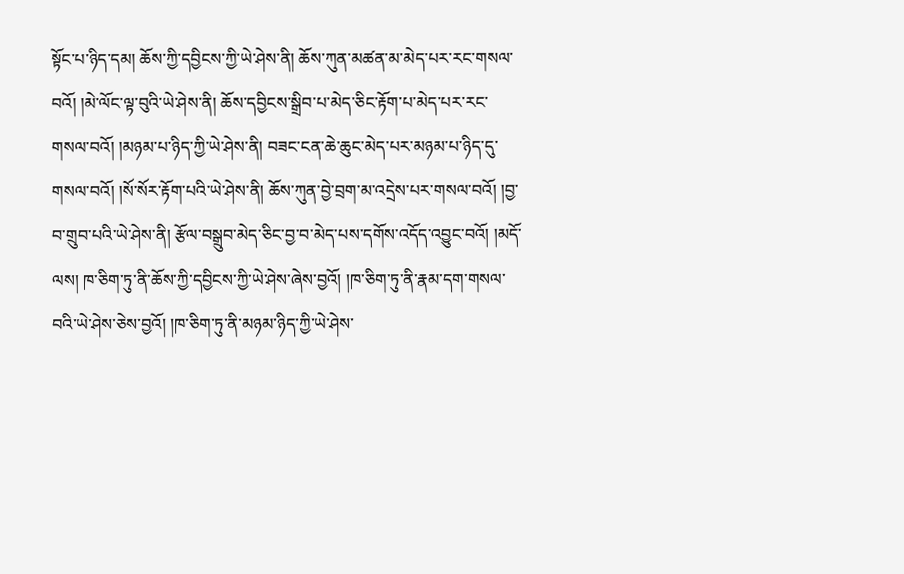སྟོང་པ་ཉིད་དམ། ཆོས་ཀྱི་དབྱིངས་ཀྱི་ཡེ་ཤེས་ནི། ཆོས་ཀུན་མཚན་མ་མེད་པར་རང་གསལ་བའོ། །མེ་ལོང་ལྟ་བུའི་ཡེ་ཤེས་ནི། ཆོས་དབྱིངས་སྒྲིབ་པ་མེད་ཅིང་རྟོག་པ་མེད་པར་རང་གསལ་བའོ། །མཉམ་པ་ཉིད་ཀྱི་ཡེ་ཤེས་ནི། བཟང་ངན་ཆེ་ཆུང་མེད་པར་མཉམ་པ་ཉིད་དུ་གསལ་བའོ། །སོ་སོར་རྟོག་པའི་ཡེ་ཤེས་ནི། ཆོས་ཀུན་བྱེ་བྲག་མ་འདྲེས་པར་གསལ་བའོ། །བྱ་བ་གྲུབ་པའི་ཡེ་ཤེས་ནི། རྩོལ་བསྒྲུབ་མེད་ཅིང་བྱ་བ་མེད་པས་དགོས་འདོད་འབྱུང་བའོ། །མདོ་ལས། ཁ་ཅིག་ཏུ་ནི་ཆོས་ཀྱི་དབྱིངས་ཀྱི་ཡེ་ཤེས་ཞེས་བྱའོ། །ཁ་ཅིག་ཏུ་ནི་རྣམ་དག་གསལ་བའི་ཡེ་ཤེས་ཅེས་བྱའོ། །ཁ་ཅིག་ཏུ་ནི་མཉམ་ཉིད་ཀྱི་ཡེ་ཤེས་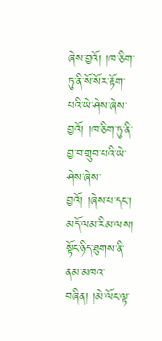ཞེས་བྱའོ། །ཁ་ཅིག་ཏུ་ནི་སོ་སོར་རྟོག་པའི་ཡེ་ཤེས་ཞེས་བྱའོ། །ཁ་ཅིག་ཏུ་ནི་བྱ་བ་གྲུབ་པའི་ཡེ་ཤེས་ཞེས་བྱའོ། །ཞེས་པ་དང་། མདོ་ལམ་རིམ་ལས། སྟོང་ཉིད་ཐུགས་ནི་ནམ་མཁའ་བཞིན། །མེ་ལོང་ལྟ་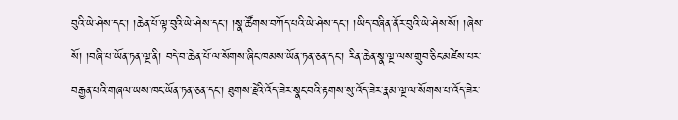བུའི་ཡེ་ཤེས་དང་། །ཆེན་པོ་ལྟ་བུའི་ཡེ་ཤེས་དང་། །སྣ་ཚོགས་བཀོད་པའི་ཡེ་ཤེས་དང་། །ཡིད་བཞིན་ནོར་བུའི་ཡེ་ཤེས་སོ། །ཞེས་སོ། །བཞི་པ་ཡོན་ཏན་ལྔ་ནི། བདེ་བ་ཆེན་པོ་ལ་སོགས་ཞིང་ཁམས་ཡོན་ཏན་ཅན་དང་། རིན་ཆེན་སྣ་ལྔ་ལས་གྲུབ་ཅིང་མཛེས་པར་བརྒྱན་པའི་གཞལ་ཡས་ཁང་ཡོན་ཏན་ཅན་དང་། ཐུགས་རྗེའི་འོད་ཟེར་སྣང་བའི་རྟགས་སུ་འོད་ཟེར་རྣམ་ལྔ་ལ་སོགས་པ་འོད་ཟེར་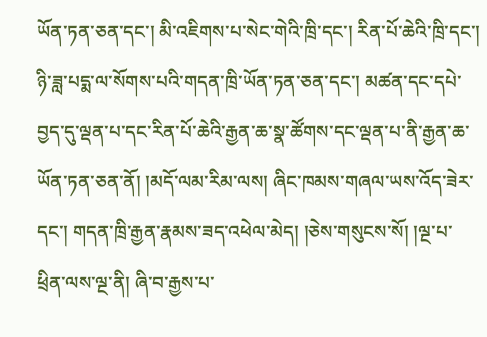ཡོན་ཏན་ཅན་དང་། མི་འཇིགས་པ་སེང་གེའི་ཁྲི་དང་། རིན་པོ་ཆེའི་ཁྲི་དང་། ཉི་ཟླ་པདྨ་ལ་སོགས་པའི་གདན་ཁྲི་ཡོན་ཏན་ཅན་དང་། མཚན་དང་དཔེ་བྱད་དུ་ལྡན་པ་དང་རིན་པོ་ཆེའི་རྒྱན་ཆ་སྣ་ཚོགས་དང་ལྡན་པ་ནི་རྒྱན་ཆ་ཡོན་ཏན་ཅན་ནོ། །མདོ་ལམ་རིམ་ལས། ཞིང་ཁམས་གཞལ་ཡས་འོད་ཟེར་དང་། གདན་ཁྲི་རྒྱན་རྣམས་ཟད་འཕེལ་མེད། །ཅེས་གསུངས་སོ། །ལྔ་པ་ཕྲིན་ལས་ལྔ་ནི། ཞི་བ་རྒྱས་པ་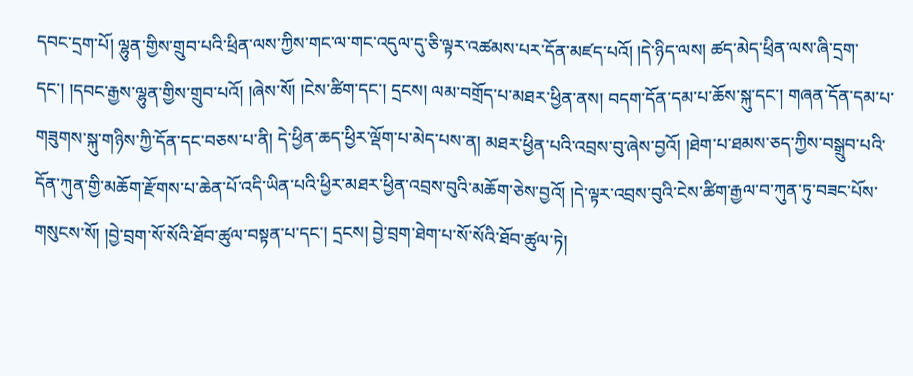དབང་དྲག་པོ། ལྷུན་གྱིས་གྲུབ་པའི་ཕྲིན་ལས་ཀྱིས་གང་ལ་གང་འདུལ་དུ་ཅི་ལྟར་འཚམས་པར་དོན་མཛད་པའོ། །དེ་ཉིད་ལས། ཚད་མེད་ཕྲིན་ལས་ཞི་དྲག་དང་། །དབང་རྒྱས་ལྷུན་གྱིས་གྲུབ་པའོ། །ཞེས་སོ། །ངེས་ཚིག་དང་། དྲངས། ལམ་བགྲོད་པ་མཐར་ཕྱིན་ནས། བདག་དོན་དམ་པ་ཆོས་སྐུ་དང་། གཞན་དོན་དམ་པ་གཟུགས་སྐུ་གཉིས་ཀྱི་དོན་དང་བཅས་པ་ནི། དེ་ཕྱིན་ཆད་ཕྱིར་ལྡོག་པ་མེད་པས་ན། མཐར་ཕྱིན་པའི་འབྲས་བུ་ཞེས་བྱའོ། །ཐེག་པ་ཐམས་ཅད་ཀྱིས་བསྒྲུབ་པའི་དོན་ཀུན་གྱི་མཆོག་རྫོགས་པ་ཆེན་པོ་འདི་ཡིན་པའི་ཕྱིར་མཐར་ཕྱིན་འབྲས་བུའི་མཆོག་ཅེས་བྱའོ། །དེ་ལྟར་འབྲས་བུའི་ངེས་ཚིག་རྒྱལ་བ་ཀུན་ཏུ་བཟང་པོས་གསུངས་སོ། །བྱེ་བྲག་སོ་སོའི་ཐོབ་ཚུལ་བསྟན་པ་དང་། དྲངས། བྱེ་བྲག་ཐེག་པ་སོ་སོའི་ཐོབ་ཚུལ་ཏེ།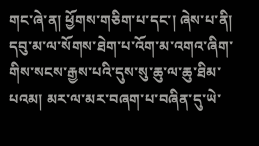གང་ཞེ་ན། ཕྱོགས་གཅིག་པ་དང་། ཞེས་པ་ནི། དབུ་མ་ལ་སོགས་ཐེག་པ་འོག་མ་འགའ་ཞིག་གིས་སངས་རྒྱས་པའི་དུས་སུ་ཆུ་ལ་ཆུ་ཐིམ་པའམ། མར་ལ་མར་བཞག་པ་བཞིན་དུ་ཡེ་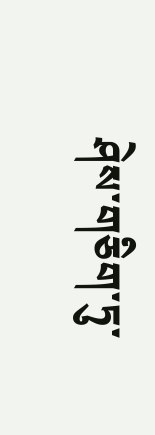ཤེས་གཅིག་ཏུ་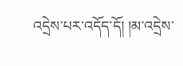འདྲེས་པར་འདོད་དོ། །མ་འདྲེས་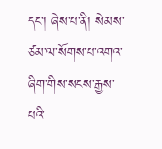དང་། ཞེས་པ་ནི། སེམས་ཙམ་ལ་སོགས་པ་འགའ་ཞིག་གིས་སངས་རྒྱས་པའི་